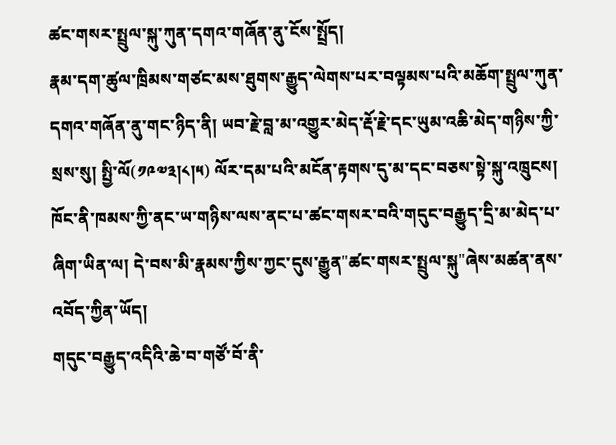ཚང་གསར་སྤྲུལ་སྐུ་ཀུན་དགའ་གཞོན་ནུ་ངོས་སྤྲོད།
རྣམ་དག་ཚུལ་ཁྲིམས་གཙང་མས་ཐུགས་རྒྱུད་ལེགས་པར་བལྟམས་པའི་མཆོག་སྤྲུལ་ཀུན་དགའ་གཞོན་ནུ་གང་ཉིད་ནི། ཡབ་རྗེ་བླ་མ་འགྱུར་མེད་རྡོ་རྗེ་དང་ཡུམ་འཆི་མེད་གཉིས་ཀྱི་སྲས་སུ། སྤྱི་ལོ(༡༩༧༣།༨།༥) ལོར་དམ་པའི་མངོན་རྟགས་དུ་མ་དང་བཅས་སྟེ་སྐུ་འཁྲུངས། ཁོང་ནི་ཁམས་ཀྱི་ནང་ཡ་གཉིས་ལས་ནང་པ་ཚང་གསར་བའི་གདུང་བརྒྱུད་དྲི་མ་མེད་པ་ཞིག་ཡིན་ལ། དེ་བས་མི་རྣམས་ཀྱིས་ཀྱང་དུས་རྒྱུན"ཚང་གསར་སྤྲུལ་སྐུ"ཞེས་མཚན་ནས་འབོད་ཀྱིན་ཡོད།
གདུང་བརྒྱུད་འདིའི་ཆེ་བ་གཙོ་བོ་ནི་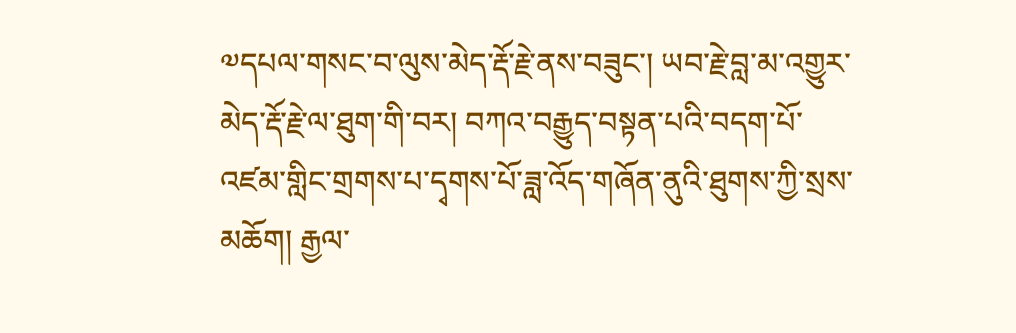༧དཔལ་གསང་བ་ལུས་མེད་རྡོ་རྗེ་ནས་བཟུང་། ཡབ་རྗེ་བླ་མ་འགྱུར་མེད་རྡོ་རྗེ་ལ་ཐུག་གི་བར། བཀའ་བརྒྱུད་བསྟན་པའི་བདག་པོ་འཛམ་གླིང་གྲགས་པ་དྭགས་པོ་ཟླ་འོད་གཞོན་ནུའི་ཐུགས་ཀྱི་སྲས་མཆོག། རྒྱལ་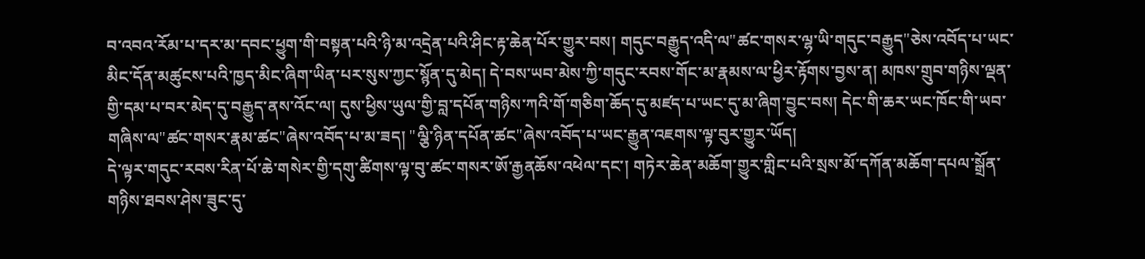བ་འབའ་རོམ་པ་དར་མ་དབང་ཕྱུག་གི་བསྟན་པའི་ཉི་མ་འདྲེན་པའི་ཤིང་རྟ་ཆེན་པོར་གྱུར་བས། གདུང་བརྒྱུད་འདི་ལ"ཚང་གསར་ལྷ་ཡི་གདུང་བརྒྱུད"ཅེས་འབོད་པ་ཡང་མིང་དོན་མཚུངས་པའི་ཁྱད་མིང་ཞིག་ཡིན་པར་སུས་ཀྱང་སྙོན་དུ་མེད། དེ་བས་ཡབ་མེས་ཀྱི་གདུང་རབས་གོང་མ་རྣམས་ལ་ཕྱིར་རྟོགས་བྱས་ན། མཁས་གྲུབ་གཉིས་ལྡན་གྱི་དམ་པ་བར་མེད་དུ་བརྒྱུད་ནས་འོང་ལ། དུས་ཕྱིས་ཡུལ་གྱི་བླ་དཔོན་གཉིས་ཀའི་གོ་གཅིག་ཆོད་དུ་མཛད་པ་ཡང་དུ་མ་ཞིག་བྱུང་བས། དེང་གི་ཆར་ཡང་ཁོང་གི་ཡབ་གཞིས་ལ"ཚང་གསར་རྣམ་ཚང"ཞེས་འབོད་པ་མ་ཟད། "ལྕི་ཉིན་དཔོན་ཚང"ཞེས་འབོད་པ་ཡང་རྒྱུན་འཇགས་ལྟ་བུར་གྱུར་ཡོད།
དེ་ལྟར་གདུང་རབས་རིན་པོ་ཆེ་གསེར་གྱི་དགུ་ཚིགས་ལྟ་བུ་ཚང་གསར་ཨོ་རྒྱནཆོས་འཕེལ་དང་། གཏེར་ཆེན་མཆོག་གྱུར་གླིང་པའི་སྲས་མོ་དཀོན་མཆོག་དཔལ་སྒྲོན་གཉིས་ཐབས་ཤེས་ཟུང་དུ་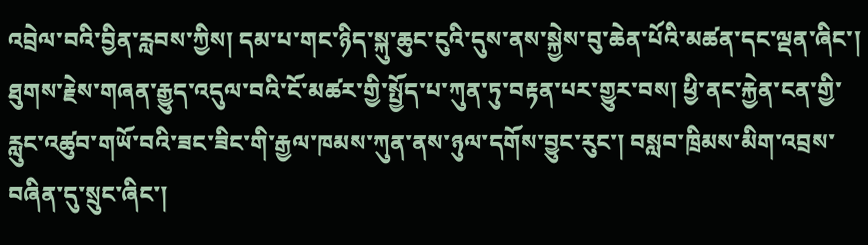འབྲེལ་བའི་བྱིན་རླབས་ཀྱིས། དམ་པ་གང་ཉིད་སྐུ་ཆུང་ངུའི་དུས་ནས་སྐྱེས་བུ་ཆེན་པོའི་མཚན་དང་ལྡན་ཞིང་། ཐུགས་རྗེས་གཞན་རྒྱུད་འདུལ་བའི་ངོ་མཚར་གྱི་སྤྱོད་པ་ཀུན་ཏུ་བརྟན་པར་གྱུར་བས། ཕྱི་ནང་རྐྱེན་ངན་གྱི་རླུང་འཚུབ་གཡོ་བའི་ཟང་ཟིང་གི་རྒྱལ་ཁམས་ཀུན་ནས་ཉུལ་དགོས་བྱུང་རུང་། བསླབ་ཁྲིམས་མིག་འབྲས་བཞིན་དུ་སྲུང་ཞིང་།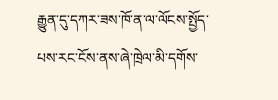རྒྱུན་དུ་དཀར་ཟས་ཁོ་ན་ལ་ལོངས་སྤྱོད་པས་རང་ངོས་ནས་ཞེ་ཁྲེལ་མི་དགོས་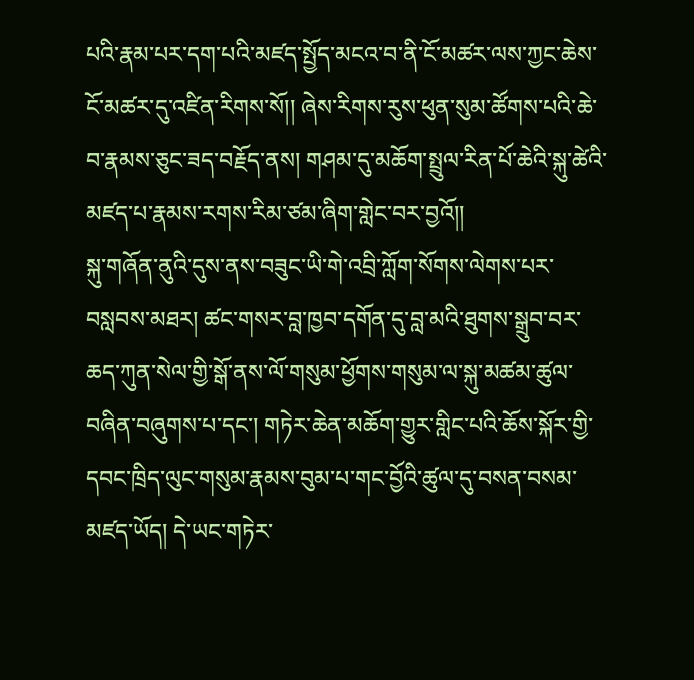པའི་རྣམ་པར་དག་པའི་མཛད་སྤྱོད་མངའ་བ་ནི་ངོ་མཚར་ལས་ཀྱང་ཆེས་ངོ་མཚར་དུ་འཛིན་རིགས་སོ།། ཞེས་རིགས་རུས་ཕུན་སུམ་ཚོགས་པའི་ཆེ་བ་རྣམས་ཅུང་ཟད་བརྗོད་ནས། གཤམ་དུ་མཆོག་སྤྲུལ་རིན་པོ་ཆེའི་སྐུ་ཚེའི་མཛད་པ་རྣམས་རགས་རིམ་ཙམ་ཞིག་གླེང་བར་བྱའོ།།
སྐུ་གཞོན་ནུའི་དུས་ནས་བཟུང་ཡི་གེ་འབྲི་ཀློག་སོགས་ལེགས་པར་བསླབས་མཐར། ཚང་གསར་བླ་ཁྱབ་དགོན་དུ་བླ་མའི་ཐུགས་སྒྲུབ་བར་ཆད་ཀུན་སེལ་གྱི་སྒོ་ནས་ལོ་གསུམ་ཕྱོགས་གསུམ་ལ་སྐུ་མཚམ་ཚུལ་བཞིན་བཞུགས་པ་དང་། གཏེར་ཆེན་མཆོག་གྱུར་གླིང་པའི་ཆོས་སྐོར་གྱི་དབང་ཁྲིད་ལུང་གསུམ་རྣམས་བུམ་པ་གང་བྱོའི་ཚུལ་དུ་བསན་བསམ་མཛད་ཡོད། དེ་ཡང་གཏེར་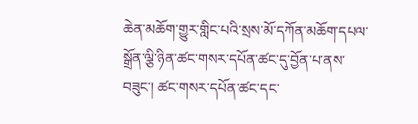ཆེན་མཆོག་གྱུར་གླིང་པའི་སྲས་མོ་དཀོན་མཆོག་དཔལ་སྒྲོན་ལྕི་ཉིན་ཚང་གསར་དཔོན་ཚང་དུ་བྱོན་པ་ནས་བཟུང་། ཚང་གསར་དཔོན་ཚང་དང་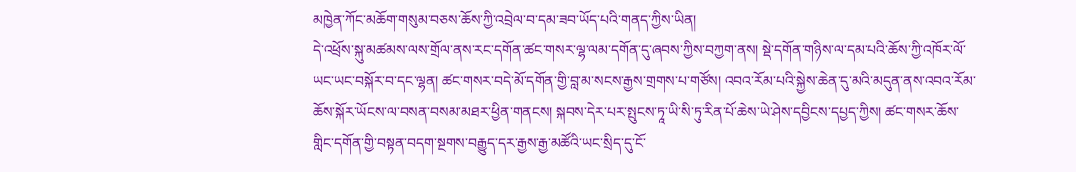མཁྱེན་ཀོང་མཆོག་གསུམ་བཅས་ཆོས་ཀྱི་འབྲེལ་བ་དམ་ཟབ་ཡོད་པའི་གནད་ཀྱིས་ཡིན།
དེ་འཕྲོས་སྐུ་མཚམས་ལས་གྲོལ་ནས་རང་དགོན་ཚང་གསར་ལྷ་ལམ་དགོན་དུ་ཞབས་ཀྱིས་བཀྱག་ནས། སྡེ་དགོན་གཉིས་ལ་དམ་པའི་ཆོས་ཀྱི་འཁོར་ལོ་ཡང་ཡང་བསྐོར་བ་དང་ལྷན། ཚང་གསར་བདེ་མོ་དགོན་གྱི་བླ་མ་སངས་རྒྱས་གྲགས་པ་གཙོས། འབའ་རོམ་པའི་སྐྱེས་ཆེན་དུ་མའི་མདུན་ནས་འབའ་རོམ་ཆོས་སྐོར་ཡོངས་ལ་བསན་བསམ་མཐར་ཕྱིན་གནངས། སྐབས་དེར་པར་སྤུངས་ཏཱ་ཡི་སི་ཏུ་རིན་པོ་ཆེས་ཡེ་ཤེས་དབྱིངས་དཔྱད་ཀྱིས། ཚང་གསར་ཆོས་གླིང་དགོན་གྱི་བསྟན་བདག་སྔགས་བརྒྱུད་དར་རྒྱས་རྒྱ་མཚོའི་ཡང་སྲིད་དུ་ངོ་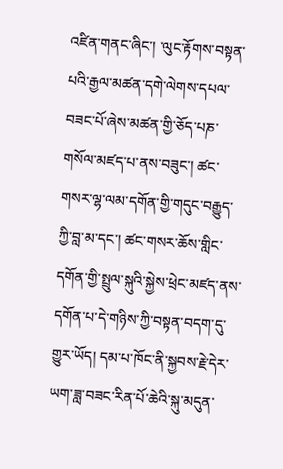འཛིན་གནང་ཞིང་། ་ལུང་རྟོགས་བསྟན་པའི་རྒྱལ་མཚན་དགེ་ལེགས་དཔལ་བཟང་པོ་ཞེས་མཚན་གྱི་ཅོད་པཎ་གསོལ་མཛད་པ་ནས་བཟུང་། ཚང་གསར་ལྷ་ལམ་དགོན་གྱི་གདུང་བརྒྱུད་ཀྱི་བླ་མ་དང་། ཚང་གསར་ཆོས་གླིང་དགོན་གྱི་སྤྲུལ་སྐུའི་སྐྱེས་ཕྲེང་མཛད་ནས་དགོན་པ་དེ་གཉིས་ཀྱི་བསྟན་བདག་དུ་གྱུར་ཡོད། དམ་པ་ཁོང་ནི་སྐྱབས་རྗེ་དེར་ཡག་ཟླ་བཟང་རིན་པོ་ཆེའི་སྐུ་མདུན་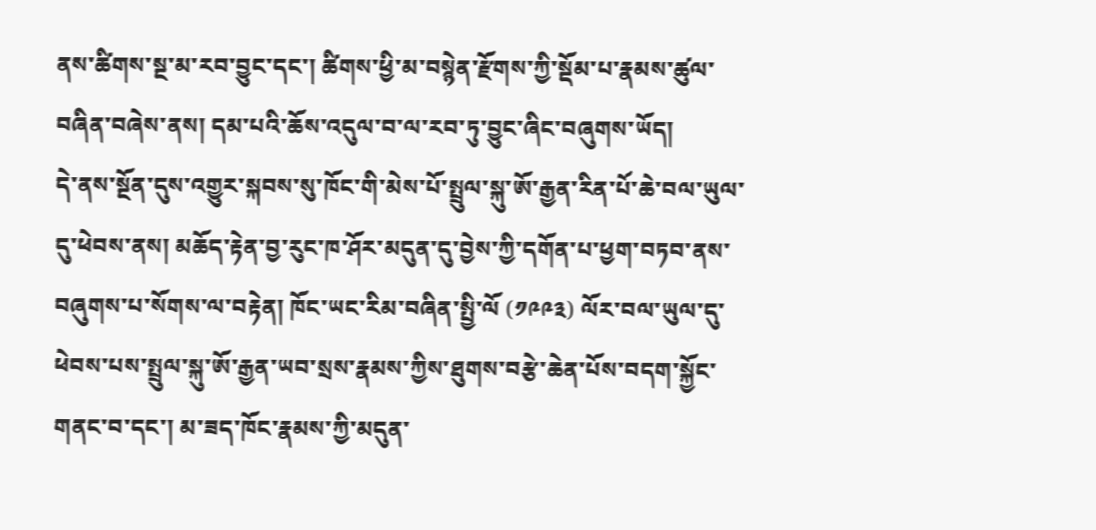ནས་ཚིགས་སྔ་མ་རབ་བྱུང་དང་། ཚིགས་ཕྱི་མ་བསྙེན་རྫོགས་ཀྱི་སྡོམ་པ་རྣམས་ཚུལ་བཞིན་བཞེས་ནས། དམ་པའི་ཆོས་འདུལ་བ་ལ་རབ་ཏུ་བྱུང་ཞིང་བཞུགས་ཡོད།
དེ་ནས་སྔོན་དུས་འགྱུར་སྐབས་སུ་ཁོང་གི་མེས་པོ་སྤྲུལ་སྐུ་ཨོ་རྒྱན་རིན་པོ་ཆེ་བལ་ཡུལ་དུ་ཕེབས་ནས། མཆོད་རྟེན་བྱ་རུང་ཁ་ཤོར་མདུན་དུ་བྱེས་ཀྱི་དགོན་པ་ཕྱག་བཏབ་ནས་བཞུགས་པ་སོགས་ལ་བརྟེན། ཁོང་ཡང་རིམ་བཞིན་སྤྱི་ལོ (༡༩༩༣) ལོར་བལ་ཡུལ་དུ་ཕེབས་པས་སྤྲུལ་སྐུ་ཨོ་རྒྱན་ཡབ་སྲས་རྣམས་ཀྱིས་ཐུགས་བརྩེ་ཆེན་པོས་བདག་སྐྱོང་གནང་བ་དང་། མ་ཟད་ཁོང་རྣམས་ཀྱི་མདུན་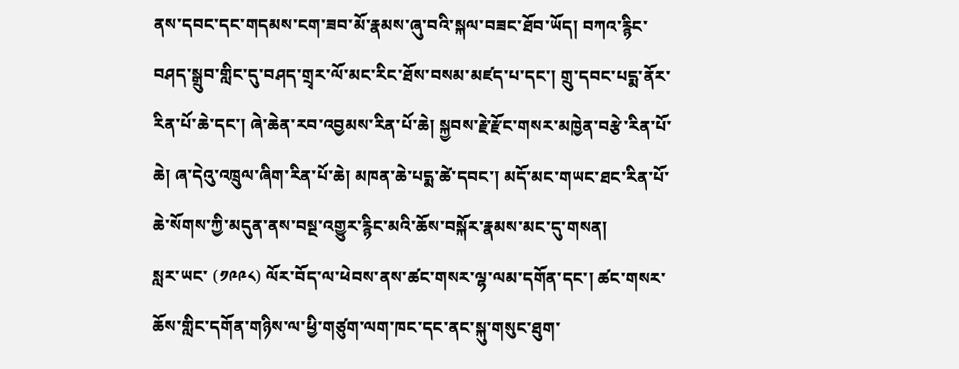ནས་དབང་དང་གདམས་ངག་ཟབ་མོ་རྣམས་ཞུ་བའི་སྐལ་བཟང་ཐོབ་ཡོད། བཀའ་རྙིང་བཤད་སྒྲུབ་གླིང་དུ་བཤད་གྲྭར་ལོ་མང་རིང་ཐོས་བསམ་མཛད་པ་དང་། གྲུ་དབང་པདྨ་ནོར་རིན་པོ་ཆེ་དང་། ཞེ་ཆེན་རབ་འབྱམས་རིན་པོ་ཆེ། སྐྱབས་རྗེ་རྫོང་གསར་མཁྱེན་བརྩེ་རིན་པོ་ཆེ། ཞ་དེའུ་འཁྲུལ་ཞིག་རིན་པོ་ཆེ། མཁན་ཆེ་པདྨ་ཚེ་དབང་། མདོ་མང་གཡང་ཐང་རིན་པོ་ཆེ་སོགས་ཀྱི་མདུན་ནས་བསྔ་འགྱུར་རྙིང་མའི་ཆོས་བསྐོར་རྣམས་མང་དུ་གསན།
སླར་ཡང་ (༡༩༩༨) ལོར་བོད་ལ་ཕེབས་ནས་ཚང་གསར་ལྷ་ལམ་དགོན་དང་། ཚང་གསར་ཆོས་གླིང་དགོན་གཉིས་ལ་ཕྱི་གཙུག་ལག་ཁང་དང་ནང་སྐུ་གསུང་ཐུག་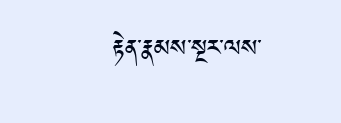རྟེན་རྣམས་སྔར་ལས་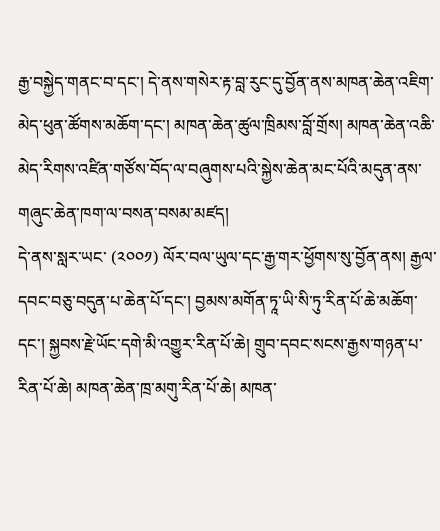རྒྱ་བསྐྱེད་གནང་བ་དང་། དེ་ནས་གསེར་རྟ་བླ་རུང་དུ་བྱོན་ནས་མཁན་ཆེན་འཇིག་མེད་ཕུན་ཚོགས་མཆོག་དང་། མཁན་ཆེན་ཚུལ་ཁྲིམས་བློ་གྲོས། མཁན་ཆེན་འཆི་མེད་རིགས་འཛིན་གཙོས་བོད་ལ་བཞུགས་པའི་སྐྱེས་ཆེན་མང་པོའི་མདུན་ནས་གཞུང་ཆེན་ཁག་ལ་བསན་བསམ་མཛད།
དེ་ནས་སླར་ཡང་ (༢༠༠༡) ལོར་བལ་ཡུལ་དང་རྒྱ་གར་ཕྱོགས་སུ་བྱོན་ནས། རྒྱལ་དབང་བཅུ་བདུན་པ་ཆེན་པོ་དང་། བྱམས་མགོན་ཏཱ་ཡི་སི་ཏུ་རིན་པོ་ཆེ་མཆོག་དང་། སྐྱབས་རྗེ་ཡོང་དགེ་མི་འགྱུར་རིན་པོ་ཆེ། གྲུབ་དབང་སངས་རྒྱས་གཉན་པ་རིན་པོ་ཆེ། མཁན་ཆེན་ཁྲ་མགུ་རིན་པོ་ཆེ། མཁན་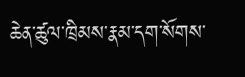ཆེན་ཚུལ་ཁྲིམས་རྣམ་དག་སོགས་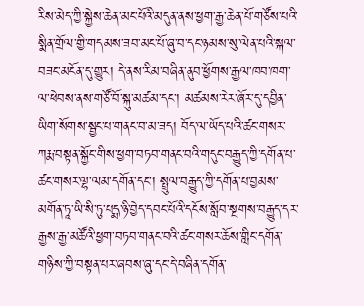རིས་མེད་ཀྱི་སྐྱེས་ཆེན་མང་པོའི་མདུན་ནས་ཕྱག་རྒྱ་ཆེན་པོ་གཙོས་པའི་སྨིན་གྲོལ་གྱི་གདམས་ཟབ་མང་པོ་ཞུ་བ་དང་ཉམས་སུ་ལེན་པའི་སྐལ་བཟང་མངོན་དུ་གྱུར། དེ་ནས་རིམ་བཞིན་ནུབ་ཕྱོགས་རྒྱལ་ཁབ་ཁག་ལ་ཕེབས་ནས་གཙོ་བོ་སྐུ་མཚམ་དང་། མཚམས་རེར་ཞོར་དུ་དབྱིན་ཡིག་སོགས་སྦྱང་པ་གནང་བ་མ་ཟད། བོད་ལ་ཡོད་པའི་ཚང་གསར་ཀརྨ་བསྟན་སྐྱོང་གིས་ཕྱག་བཏབ་གནང་བའི་གདུང་བརྒྱུད་ཀྱི་དགོན་པ་ཚང་གསར་ལྷ་ལམ་དགོན་དང་། སྤྲུལ་བརྒྱུད་ཀྱི་དགོན་པ་བྱམས་མགོན་ཏཱ་ཡི་སི་ཏུ་པདྨ་ཉི་བྱེད་དབང་པོའི་དངོས་སློབ་སྔགས་བརྒྱུད་དར་རྒྱས་རྒྱ་མཚོའི་ཕྱག་བཏབ་གནང་བའི་ཚང་གསར་ཆོས་གླིང་དགོན་གཉིས་ཀྱི་བསྟན་པར་ཞབས་ཞུ་དང་དེ་བཞིན་དགོན་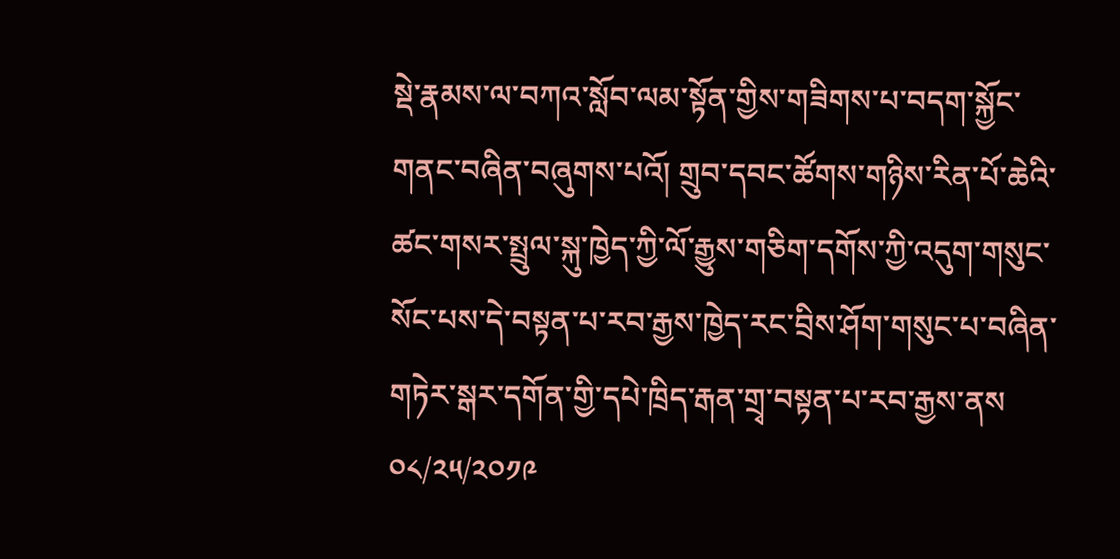སྡེ་རྣམས་ལ་བཀའ་སློབ་ལམ་སྟོན་གྱིས་གཟིགས་པ་བདག་སྐྱོང་གནང་བཞིན་བཞུགས་པའོ། གྲུབ་དབང་ཚོགས་གཉིས་རིན་པོ་ཆེའི་ཚང་གསར་སྤྲུལ་སྐུ་ཁྱེད་ཀྱི་ལོ་རྒྱུས་གཅིག་དགོས་ཀྱི་འདུག་གསུང་སོང་པས་དེ་བསྟན་པ་རབ་རྒྱས་ཁྱེད་རང་བྲིས་ཤོག་གསུང་པ་བཞིན་གཏེར་སྒར་དགོན་གྱི་དཔེ་ཁྲིད་རྒན་གྲྭ་བསྟན་པ་རབ་རྒྱས་ནས ༠༨/༢༥/༢༠༡༩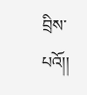བྲིས་པའོ།།